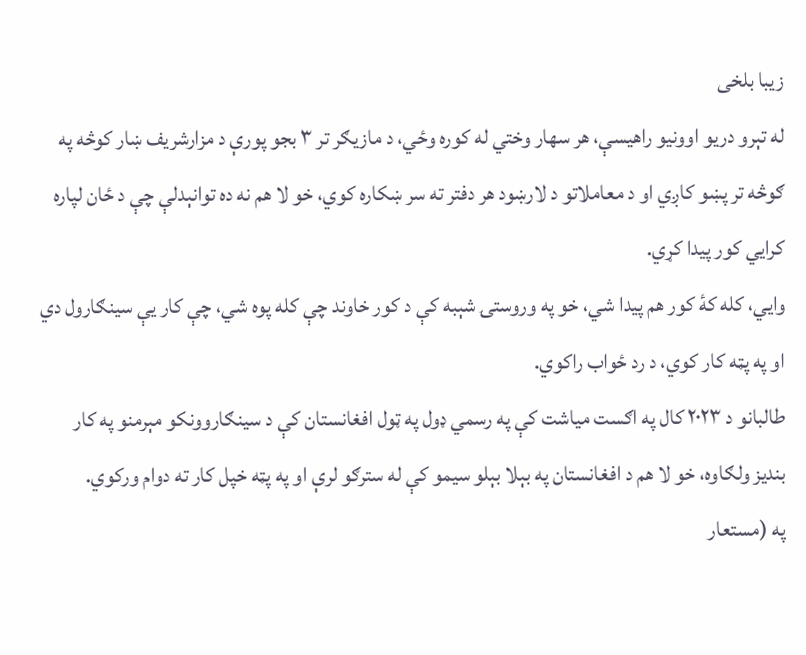زیبا بلخی
له تېرو دریو اوونیو راهیسې، هر سهار وختي له کوره وځي، د مازیګر تر ۳ بجو پورې د مزارشریف ښار کوڅه په ګوڅه تر پښو کاږي او د معاملاتو د لارښود هر دفتر ته سر ښکاره کوي، خو لا هم نه ده توانېدلې چې د ځان لپاره کرايي کور پیدا کړي.
وايي، کله کهٔ کور هم پیدا شي، خو په وروستۍ شېبه کې د کور خاوند چې کله پوه شي، چې کار یې سینګارول دي او په پټه کار کوي، د رد ځواب راکوي.
طالبانو د ۲۰۲۳ کال په اګست میاشت کې په رسمي ډول په ټول افغانستان کې د سینګاروونکو مېرمنو په کار بندیز ولګاوه، خو لا هم د افغانستان په بېلا بېلو سیمو کې له سترګو لرې او په پټه خپل کار ته دوام ورکوي.
په (مستعار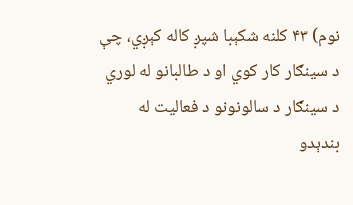نوم) ۴۳ کلنه شکېبا شپږ کاله کېږي، چې د سینګار کار کوي او د طالبانو له لوري د سینګار د سالونونو د فعالیت له بندېدو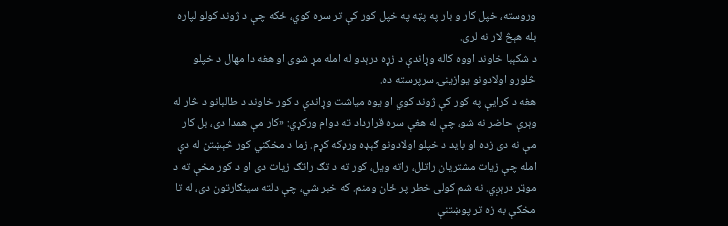وروسته، خپل کار و بار په پټه په خپل کور کې تر سره کوي، ځکه چې د ژوند کولو لپاره بله هېڅ لار نه لری.
د شکېبا خاوند اووه کاله وړاندې د زړه درېدو له امله مړ شوی او هغه دا مهال د خپلو څلورو اولادونو یوازینۍ سرپرسته ده.
هغه د کرایې په کور کې ژوند کوي او یوه میاشت وړاندې د کور خاوند د طالبانو د څار له وېرې حاضر نه شو، چې له هغې سره قرارداد ته دوام ورکړي: «کار مې همدا دی، بل کار مې نه دی زده او باید د خپلو اولادونو ګېډه ورډکه کړم. زما د مخکني کور څېښتن له دې امله چې زیات مشتریان راتلل، راته ویل، کور ته د تګ راتګ زیات دی او د کور مخې ته د موټر درېږي. نه شم کولی خطر پر ځان ومنم. که خبر شي، چې دلته سینګارتون دی، له تا مخکې به زه تر پوښتنې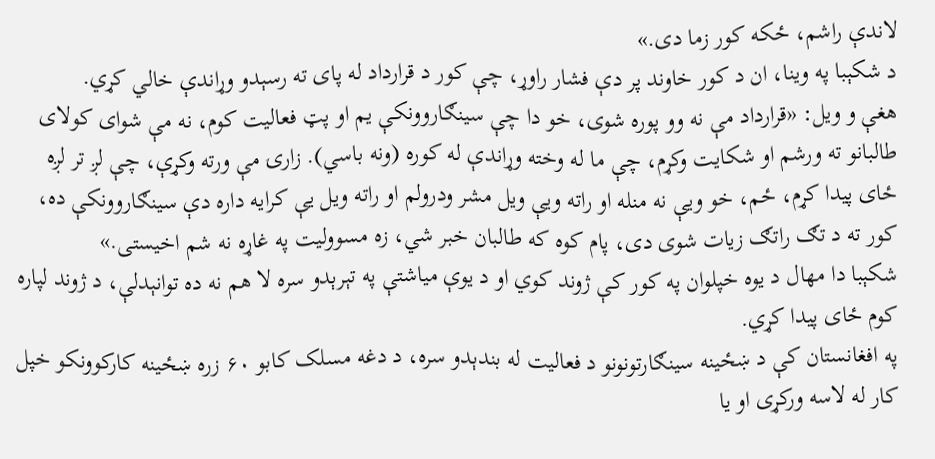لاندې راشم، ځکه کور زما دی.»
د شکېبا په وینا، ان د کور خاوند پر دې فشار راوړ، چې کور د قرارداد له پای ته رسېدو وړاندې خالي کړي.
هغې و ویل: «قرارداد مې نه وو پوره شوی، خو دا چې سینګاروونکې یم او پټ فعالیت کوم، نه مې شوای کولای طالبانو ته ورشم او شکایت وکړم، چې ما له وخته وړاندې له کوره (ونه باسي). زارۍ مې ورته وکړې، چې لږ تر لږه ځای پیدا کړم، ځم، خو ویې نه منله او راته ویې ویل مشر ودرولم او راته ویل یې کرایه داره دې سینګاروونکې ده، کور ته د تګ راتګ زیات شوی دی، پام کوه که طالبان خبر شي، زه مسوولیت په غاړه نه شم اخیستی.»
شکېبا دا مهال د یوه خپلوان په کور کې ژوند کوي او د یوې میاشتې په تېرېدو سره لا هم نه ده توانېدلې، د ژوند لپاره کوم ځای پیدا کړي.
په افغانستان کې د ښځینه سینګارتونونو د فعالیت له بندېدو سره، د دغه مسلک کابو ۶۰ زره ښځینه کارکوونکو خپل کار له لاسه ورکړی او یا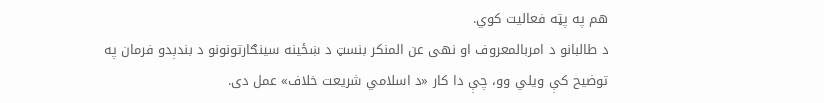هم په پټه فعالیت کوي.
د طالبانو د امربالمعروف او نهی عن المنکر بنسټ د ښځینه سینګارتونونو د بندېدو فرمان په توضیح کې ویلي وو، چې دا کار «د اسلامي شریعت خلاف» عمل دی.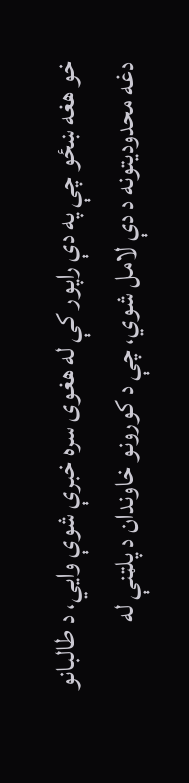خو هغه ښځو چې په دې راپور کې له هغوی سره خبرې شوې وايي، د طالبانو دغه محدودیتونه د دې لامل شوي، چې د کورونو خاوندان د پلټنې له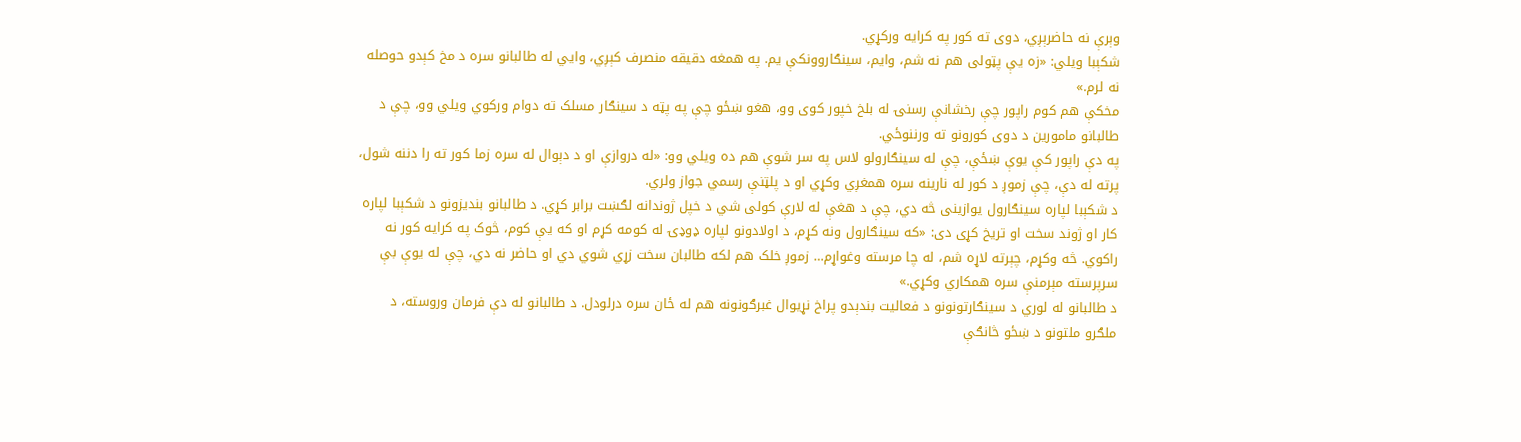وېرې نه حاضرېږي، دوی ته کور په کرایه ورکړي.
شکېبا ویلي: «زه یې پټولی هم نه شم، وایم، سینګاروونکې یم. په همغه دقیقه منصرف کېږي، وايي له طالبانو سره د مخ کېدو حوصله نه لرم.»
مخکې هم کوم راپور چې رخشانې رسنۍ له بلخ خپور کوی وو، هغو ښځو چې په پټه د سینګار مسلک ته دوام ورکوي ویلي وو، چې د طالبانو مامورین د دوی کورونو ته ورننوځي.
په دې راپور کې یوې ښځې، چې له سینګارولو لاس په سر شوې هم ده ویلي وو: «له دروازې او د دېوال له سره زما کور ته را دننه شول، پرته له دې، چې زموږ د کور له نارینه سره همغږي وکړي او د پلټنې رسمي جواز ولري.
د شکېبا لپاره سینګارول یوازینی څه دي، چې د هغې له لارې کولی شي د خپل ژوندانه لګښت برابر کړي. د طالبانو بندیزونو د شکېبا لپاره کار او ژوند سخت او تریخ کړی دی: «که سینګارول ونه کړم، د اولادونو لپاره ډوډۍ له کومه کړم او که یې کوم، څوک په کرایه کور نه راکوي. څه وکړم، چېرته لاړه شم، له چا مرسته وغواړم… زموږ خلک هم لکه طالبان سخت زړي شوي دي او حاضر نه دي، چې له یوې بې سرپرسته مېرمنې سره همکاري وکړي.»
د طالبانو له لوري د سینګارتونونو د فعالیت بندېدو پراخ نړیوال غبرګونونه هم له ځان سره درلودل. د طالبانو له دې فرمان وروسته، د ملګرو ملتونو د ښځو څانګې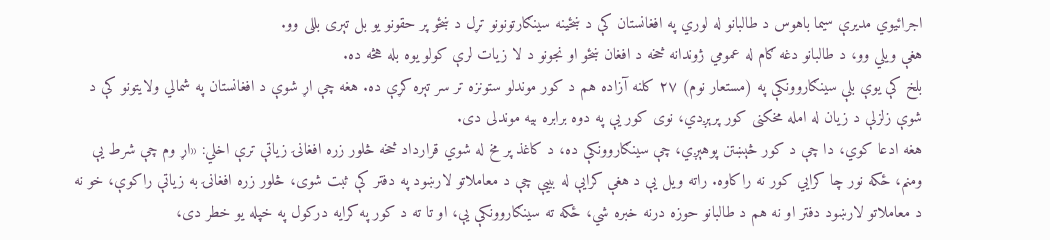اجرائیوي مدیرې سیما باهوس د طالبانو له لوري په افغانستان کې د ښځینه سینګارتونونو تړل د ښځو پر حقونو یو بل تېری بللی وو.
هغې ویلي وو، د طالبانو دغه ګام له عمومي ژوندانه څخه د افغان ښځو او نجونو د لا زیات لرې کولو یوه بله هڅه ده.
بلخ کې یوې بلې سینګاروونکې په (مستعار نوم) ۲۷ کلنه آزاده هم د کور موندلو ستونزه تر سر تېره کړې ده. هغه چې اړ شوې د افغانستان په شمالي ولایتونو کې د شوې زلزلې د زیان له امله مخکنی کور پرېږدي، نوی کور یې په دوه برابره بیه موندلی دی.
هغه ادعا کوي، دا چې د کور څېښتن پوهېږي، چې سینګاروونکې ده، د کاغذ پر مخ له شوي قرارداد څخه څلور زره افغانۍ زیاتې ترې اخلي: «اړ وم چې شرط یې ومنم، ځکه نور چا کرایي کور نه راکاوه. راته ویل یې د هغې کرایې له بییې چې د معاملاتو لارښود په دفتر کې ثبت شوی، څلور زره افغانۍ به زیاتې راکوې، خو نه د معاملاتو لارښود دفتر او نه هم د طالبانو حوزه درنه خبره شي، ځکه ته سینګاروونکې یې، او تا ته د کور په کرایه درکول په خپله یو خطر دی،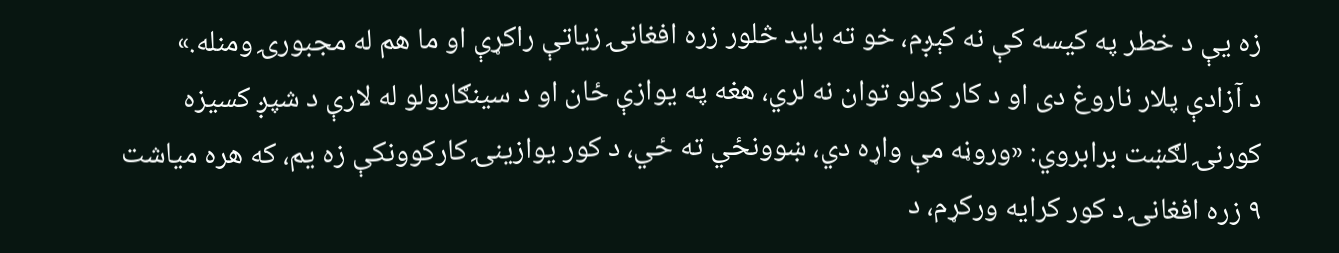زه یې د خطر په کیسه کې نه کېږم، خو ته باید څلور زره افغانۍ زیاتې راکړې او ما هم له مجبورۍ ومنله.»
د آزادې پلار ناروغ دی او د کار کولو توان نه لري، هغه په یوازې ځان او د سینګارولو له لارې د شپږ کسیزه کورنۍ لګښت برابروي: «وروڼه مې واړه دي، ښوونځي ته ځي، د کور یوازینۍ کارکوونکې زه یم، که هره میاشت ۹ زره افغانۍ د کور کرایه ورکړم، د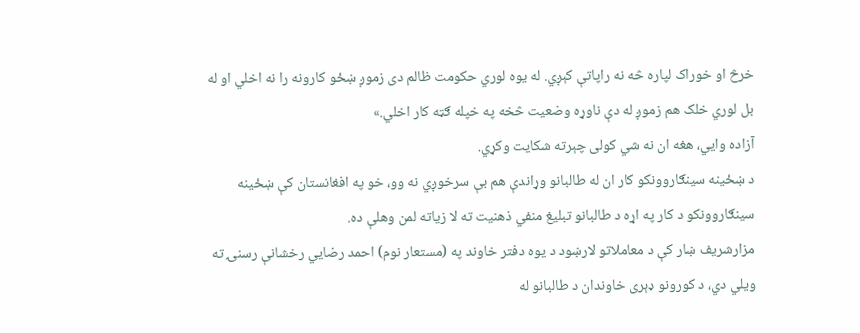خرڅ او خوراک لپاره څه نه راپاتې کېږي. له یوه لوري حکومت ظالم دی زموږ ښځو کارونه را نه اخلي او له بل لوري خلک هم زموږ له دې ناوړه وضعیت څخه په خپله ګټه کار اخلي.»
آزاده وايي، هغه ان نه شي کولی چېرته شکایت وکړي.
د ښځینه سینګاروونکو کار ان له طالبانو وړاندې هم بې سرخوږي نه وو، خو په افغانستان کې ښځینه سینګاروونکو د کار په اړه د طالبانو تبلیغ منفي ذهنیت ته لا زیاته لمن وهلې ده.
مزارشریف ښار کې د معاملاتو لارښود د یوه دفتر خاوند په (مستعار نوم) احمد رضايي رخشانې رسنۍ ته ویلي دي، د کورونو ډېری خاوندان د طالبانو له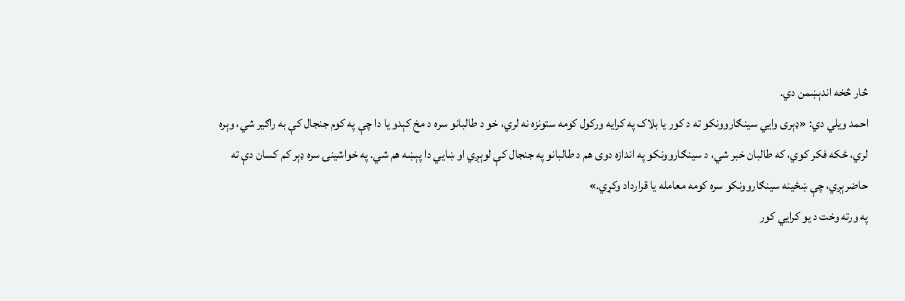څار څخه اندېښمن دي.
احمد ویلي دي: «ډېری وايي سینګاروونکو ته د کور یا بلاک په کرایه ورکول کومه ستونزه نه لري، خو د طالبانو سره د مخ کېدو یا دا چې په کوم جنجال کې به راګیر شي، وېره لري، ځکه فکر کوي، که طالبان خبر شي، د سینګاروونکو په اندازه دوی هم د طالبانو په جنجال کې لوېږي او ښايي دا پېښه هم شي. په خواشینۍ سره ډېر کم کسان دې ته حاضرېږي، چې ښځینه سینګاروونکو سره کومه معامله یا قرارداد وکړي.»
په ورته وخت د یو کرايي کور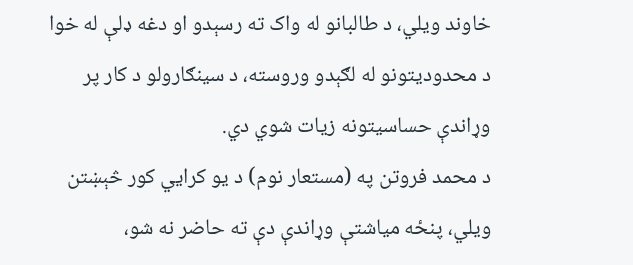خاوند ویلي، د طالبانو له واک ته رسېدو او دغه ډلې له خوا د محدودیتونو له لګېدو وروسته، د سینګارولو د کار پر وړاندې حساسیتونه زیات شوي دي.
د محمد فروتن په (مستعار نوم) د یو کرايي کور څېښتن ویلي، پنځه میاشتې وړاندې دې ته حاضر نه شو،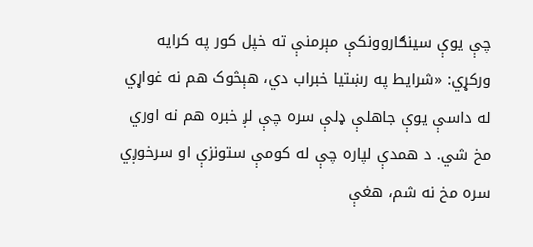چې یوې سینګاروونکې مېرمنې ته خپل کور په کرایه ورکړي: «شرایط په رښتیا خبراب دي، هېڅوک هم نه غواړي له داسې یوې جاهلې ډلې سره چې لږ خبره هم نه اوري مخ شي. د همدې لپاره چې له کومې ستونزې او سرخوږي سره مخ نه شم، هغې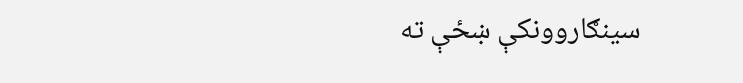سینګاروونکې ښځې ته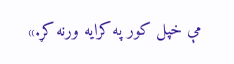مې خپل کور په کرایه ورنه کړ.»